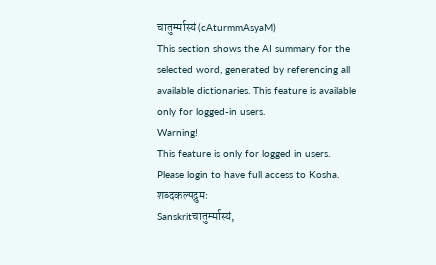चातुर्म्मास्यं (cAturmmAsyaM)
This section shows the AI summary for the selected word, generated by referencing all available dictionaries. This feature is available only for logged-in users.
Warning!
This feature is only for logged in users. Please login to have full access to Kosha.
शब्दकल्पद्रुमः
Sanskritचातुर्म्मास्यं,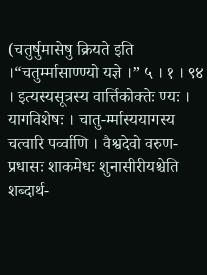(चतुर्षुमासेषु क्रियते इति ।“चतुर्म्मासाण्ण्यो यज्ञे ।” ५ । १ । ९४ । इत्यस्यसूत्रस्य वार्त्तिकोक्तेः ण्यः । यागविशेषः । चातु-र्म्मास्ययागस्य चत्वारि पर्व्वाणि । वैश्वदेवो वरुण-प्रधासः शाकमेधः शुनासीरीयश्चेति शब्दार्थ-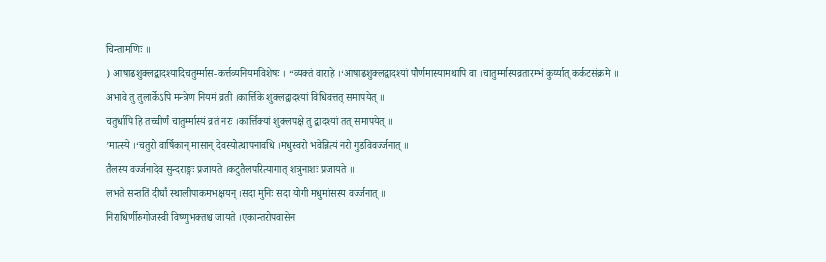चिन्तामणिः ॥
) आषाढशुक्लद्बादश्यादिचतुर्म्मास-कर्त्तव्यनियमविशेषः । “व्यक्तं वाराहे ।‘आषाढशुक्लद्वादश्यां पौर्णमास्यामथापि वा ।चातुर्म्मास्यव्रतारम्भं कुर्य्यात् कर्कटसंक्रमे ॥
अभावे तु तुलार्केऽपि मन्त्रेण नियमं व्रती ।कार्त्तिके शुक्लद्वादश्यां विधिवत्तत् समापयेत् ॥
चतुर्धापि हि तच्चीर्णं चातुर्म्मास्यं व्रतं नरः ।कार्त्तिक्यां शुक्लपक्षे तु द्बादश्यां तत् समापयेत् ॥
’मात्स्ये ।‘चतुरो वार्षिकान् मासान् देवस्योत्थापनावधि ।मधुस्वरो भवेन्नित्यं नरो गुडविवर्ज्जनात् ॥
तैलस्य वर्ज्जनादेव सुन्दराङ्गः प्रजायते ।कटुतैलपरित्यागात् शत्रुनाशः प्रजायते ॥
लभते सन्ततिं दीर्घां स्थालीपाकमभक्षयन् ।सदा मुनिः सदा योगी मधुमांसस्य वर्ज्जनात् ॥
निराधिर्णीरुगोजस्वी विष्णुभक्तश्च जायते ।एकान्तरोपवासेन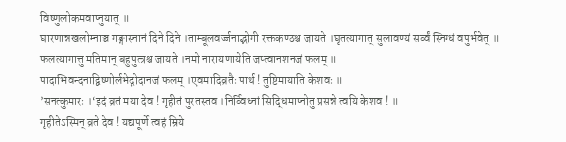विष्णुलोकमवाप्नुयात् ॥
घारणान्नखलोम्नाञ्च गङ्गास्नानं दिने दिने ।ताम्बूलवर्ज्जनाद्भोगी रक्तकण्ठश्च जायते ।घृतत्यागात् सुलावण्यं सर्व्वं स्निग्धं वपुर्भवेत् ॥
फलत्यागात्तु मतिमान् बहुपुत्त्रश्च जायते ।नमो नारायणायेति जप्त्वानशनजं फलम् ॥
पादाभिवन्दनाद्विष्णोर्लभेद्गोदानजं फलम् ।एवमादिव्रतैः पार्थ ! तुष्टिमायाति केशवः ॥
’सनत्कुमारः ।‘इदं व्रतं मया देव ! गृहीतं पुरतस्तव ।निर्व्विध्नां सिद्धिमाप्नोतु प्रसन्ने त्वयि केशव ! ॥
गृहीतेऽस्मिन् व्रते देव ! यद्यपूर्णे त्वहं म्रिये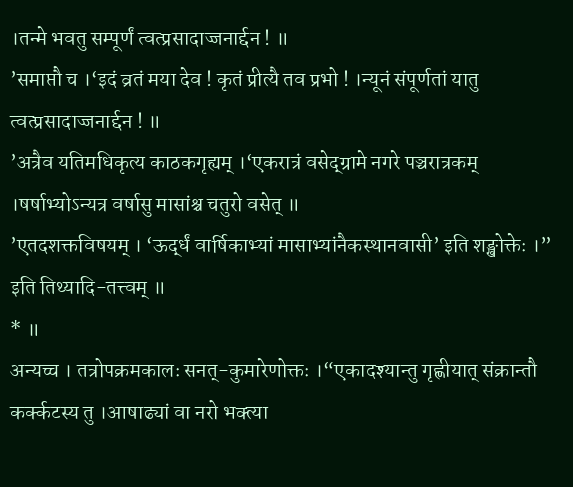।तन्मे भवतु सम्पूर्णं त्वत्प्रसादाज्जनार्द्दन ! ॥
’समाप्तौ च ।‘इदं व्रतं मया देव ! कृतं प्रीत्यै तव प्रभो ! ।न्यूनं संपूर्णतां यातु त्वत्प्रसादाज्जनार्द्दन ! ॥
’अत्रैव यतिमधिकृत्य काठकगृह्यम् ।‘एकरात्रं वसेद्ग्रामे नगरे पञ्चरात्रकम् ।षर्षाभ्योऽन्यत्र वर्षासु मासांश्च चतुरो वसेत् ॥
’एतदशक्तविषयम् । ‘ऊर्द्धं वार्षिकाभ्यां मासाभ्यांनैकस्थानवासी’ इति शङ्खोक्तेः ।” इति तिथ्यादि-तत्त्वम् ॥
* ॥
अन्यच्च । तत्रोपक्रमकालः सनत्-कुमारेणोक्तः ।“एकादश्यान्तु गृह्णीयात् संक्रान्तौ कर्क्कटस्य तु ।आषाढ्यां वा नरो भक्त्या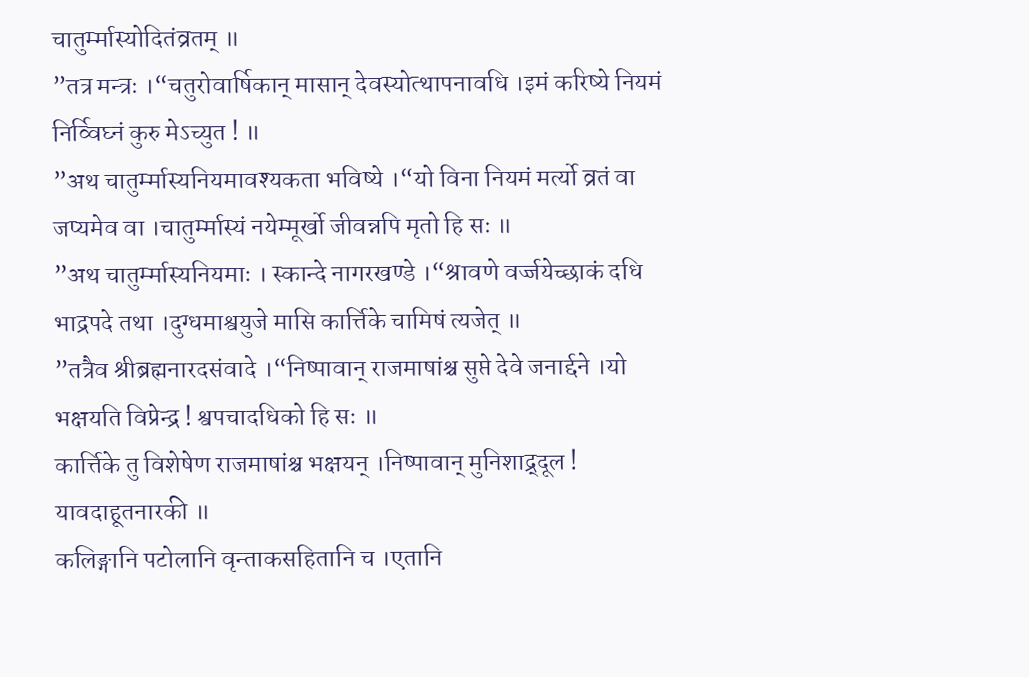चातुर्म्मास्योदितंव्रतम् ॥
”तत्र मन्त्रः ।“चतुरोवार्षिकान् मासान् देवस्योत्थापनावधि ।इमं करिष्ये नियमं निर्व्विघ्नं कुरु मेऽच्युत ! ॥
”अथ चातुर्म्मास्यनियमावश्यकता भविष्ये ।“यो विना नियमं मर्त्यो व्रतं वा जप्यमेव वा ।चातुर्म्मास्यं नयेम्मूर्खो जीवन्नपि मृतो हि सः ॥
”अथ चातुर्म्मास्यनियमाः । स्कान्दे नागरखण्डे ।“श्रावणे वर्ज्जयेच्छाकं दधि भाद्रपदे तथा ।दुग्धमाश्वयुजे मासि कार्त्तिके चामिषं त्यजेत् ॥
”तत्रैव श्रीब्रह्मनारदसंवादे ।“निष्पावान् राजमाषांश्च सुप्ते देवे जनार्द्दने ।यो भक्षयति विप्रेन्द्र ! श्वपचादधिको हि सः ॥
कार्त्तिके तु विशेषेण राजमाषांश्च भक्षयन् ।निष्पावान् मुनिशाद्र्दूल ! यावदाहूतनारकी ॥
कलिङ्गानि पटोलानि वृन्ताकसहितानि च ।एतानि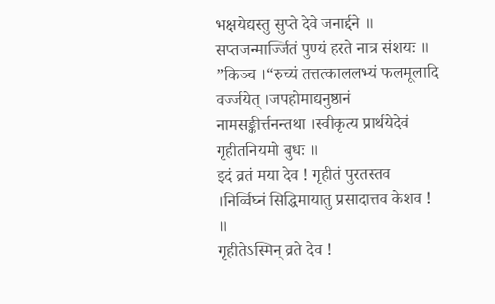भक्षयेद्यस्तु सुप्ते देवे जनार्द्दने ॥
सप्तजन्मार्ज्जितं पुण्यं हरते नात्र संशयः ॥
”किञ्च ।“रुच्यं तत्तत्काललभ्यं फलमूलादि वर्ज्जयेत् ।जपहोमाद्यनुष्ठानं नामसङ्कीर्त्तनन्तथा ।स्वीकृत्य प्रार्थयेदेवं गृहीतनियमो बुधः ॥
इदं व्रतं मया देव ! गृहीतं पुरतस्तव ।निर्व्विघ्नं सिद्धिमायातु प्रसादात्तव केशव ! ॥
गृहीतेऽस्मिन् व्रते देव !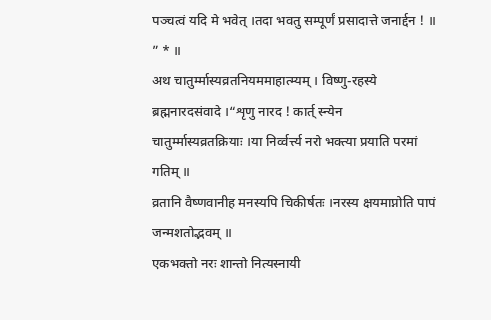पञ्चत्वं यदि मे भवेत् ।तदा भवतु सम्पूर्णं प्रसादात्ते जनार्द्दन ! ॥
” * ॥
अथ चातुर्म्मास्यव्रतनियममाहात्म्यम् । विष्णु-रहस्ये ब्रह्मनारदसंवादे ।“शृणु नारद ! कार्त् स्न्येन चातुर्म्मास्यव्रतक्रियाः ।या निर्व्वर्त्त्य नरो भक्त्या प्रयाति परमां गतिम् ॥
व्रतानि वैष्णवानीह मनस्यपि चिकीर्षतः ।नरस्य क्षयमाप्नोति पापं जन्मशतोद्भवम् ॥
एकभक्तो नरः शान्तो नित्यस्नायी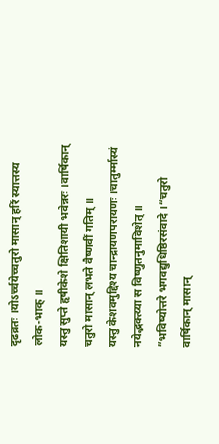दृढव्रतः ।योऽर्च्चयेच्चतुरो मासान् हरिं स्यात्तस्य लोक-भाक् ॥
यस्तु सुप्ते हृषीकेशे क्षितिशायी भवेन्नरः ।वार्षिकान् चतुरो मासान् लभते वैष्णवीं गतिम् ॥
यस्तु केशवमुद्दिश्य चान्द्रायणपरायणः ।चातुर्म्मास्यं नयेद्भक्त्य्या स विष्णुतनुमाविशेत् ॥
”भविष्योत्तरे भगवद्युधिष्ठिरसंवादे ।“चतुरो वार्षिकान् मासान्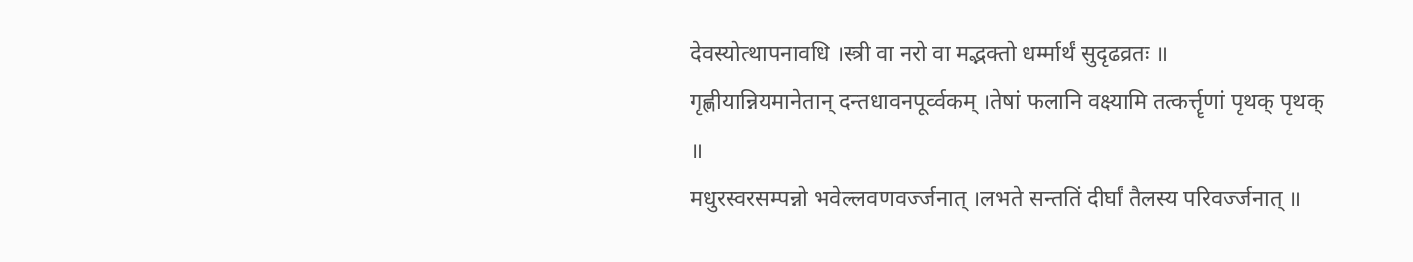देवस्योत्थापनावधि ।स्त्री वा नरो वा मद्भक्तो धर्म्मार्थं सुदृढव्रतः ॥
गृह्णीयान्नियमानेतान् दन्तधावनपूर्व्वकम् ।तेषां फलानि वक्ष्यामि तत्कर्त्तॄणां पृथक् पृथक् ॥
मधुरस्वरसम्पन्नो भवेल्लवणवर्ज्जनात् ।लभते सन्ततिं दीर्घां तैलस्य परिवर्ज्जनात् ॥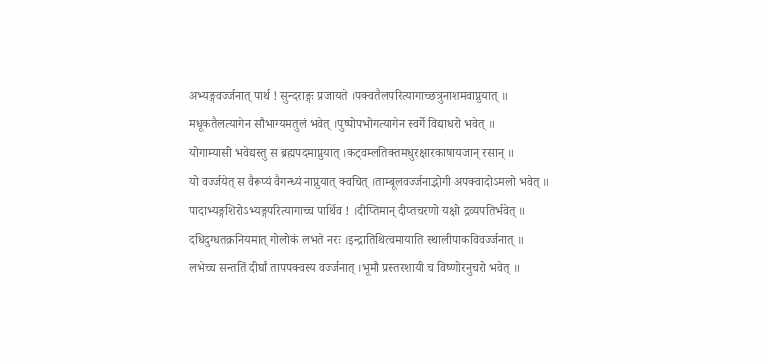अभ्यङ्गवर्ज्जनात् पार्थ ! सुन्दराङ्गः प्रजायते ।पक्वतैलपरित्यागाच्छत्रुनाशमवाप्नुयात् ॥
मधूकतैलत्यागेन सौभाग्यमतुलं भवेत् ।पुष्पोपभोगत्यागेन स्वर्गे विद्याधरो भवेत् ॥
योगाम्यासी भवेद्यस्तु स ब्रह्मपदमाप्नुयात् ।कट्वम्लतिक्तमधुरक्षारकाषायजान् रसान् ॥
यो वर्ज्जयेत् स वैरूप्यं वैगन्ध्यं नाप्नुयात् क्वचित् ।ताम्बूलवर्ज्जनाद्भोगी अपक्वादोऽमलो भवेत् ॥
पादाभ्यङ्गशिरोऽभ्यङ्गपरित्यागाच्च पार्थिव ! ।दीप्तिमान् दीप्तचरणो यक्षो द्रव्यपतिर्भवेत् ॥
दधिदुग्धतक्रनियमात् गोलोकं लभते नरः ।इन्द्रातिथित्वमायाति स्थालीपाकविवर्ज्जनात् ॥
लभेच्च सन्ततिं दीर्घां तापपक्वस्य वर्ज्जनात् ।भूमौ प्रस्तरशायी च विष्णोरनुचरो भवेत् ॥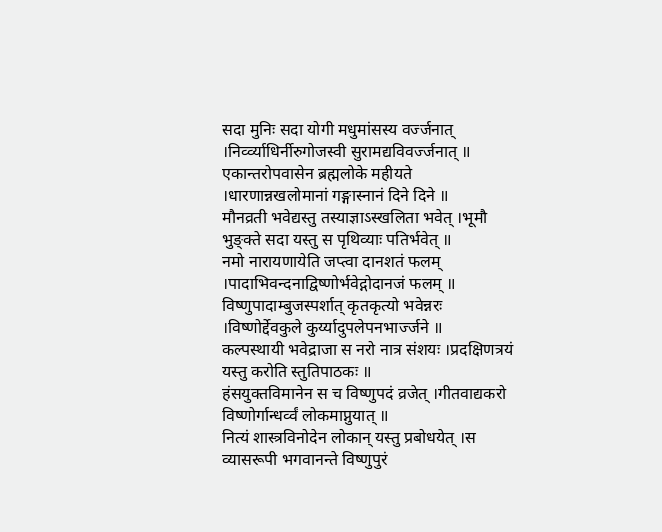सदा मुनिः सदा योगी मधुमांसस्य वर्ज्जनात् ।निर्व्व्याधिर्नीरुगोजस्वी सुरामद्यविवर्ज्जनात् ॥
एकान्तरोपवासेन ब्रह्मलोके महीयते ।धारणान्नखलोमानां गङ्गास्नानं दिने दिने ॥
मौनव्रती भवेद्यस्तु तस्याज्ञाऽस्खलिता भवेत् ।भूमौ भुङ्क्ते सदा यस्तु स पृथिव्याः पतिर्भवेत् ॥
नमो नारायणायेति जप्त्वा दानशतं फलम् ।पादाभिवन्दनाद्विष्णोर्भवेद्गोदानजं फलम् ॥
विष्णुपादाम्बुजस्पर्शात् कृतकृत्यो भवेन्नरः ।विष्णोर्द्देवकुले कुर्य्यादुपलेपनभार्ज्जने ॥
कल्पस्थायी भवेद्राजा स नरो नात्र संशयः ।प्रदक्षिणत्रयं यस्तु करोति स्तुतिपाठकः ॥
हंसयुक्तविमानेन स च विष्णुपदं व्रजेत् ।गीतवाद्यकरो विष्णोर्गान्धर्व्वं लोकमाप्नुयात् ॥
नित्यं शास्त्रविनोदेन लोकान् यस्तु प्रबोधयेत् ।स व्यासरूपी भगवानन्ते विष्णुपुरं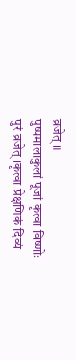व्रजेत् ॥
पुष्पमालाकुलां पूजां कृत्वा विष्णोः पुरं व्रजेत् ।कृत्वा प्रेक्षणिकं दिव्यं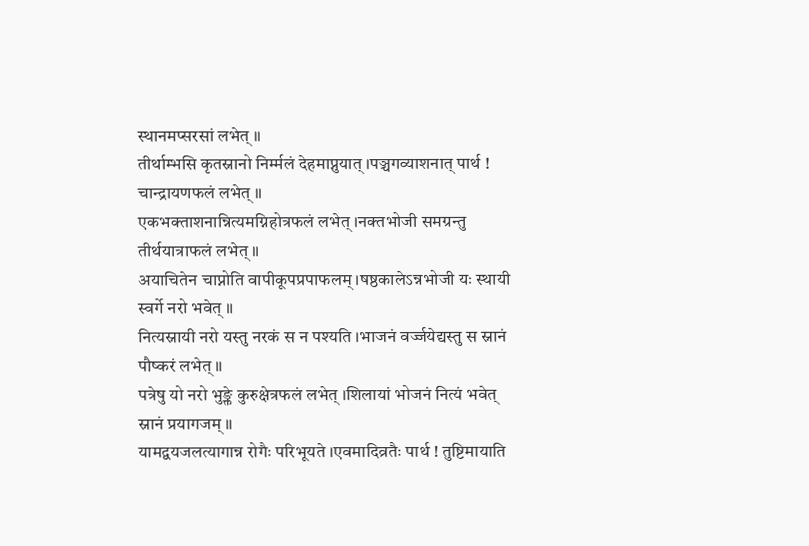स्थानमप्सरसां लभेत् ॥
तीर्थाम्भसि कृतस्नानो निर्म्मलं देहमाप्नुयात् ।पञ्चगव्याशनात् पार्थ ! चान्द्रायणफलं लभेत् ॥
एकभक्ताशनान्नित्यमग्निहोत्रफलं लभेत् ।नक्तभोजी समग्रन्तु तीर्थयात्राफलं लभेत् ॥
अयाचितेन चाप्नोति वापीकूपप्रपाफलम् ।षष्ठकालेऽन्नभोजी यः स्थायी स्वर्गे नरो भवेत् ॥
नित्यस्नायी नरो यस्तु नरकं स न पश्यति ।भाजनं वर्ज्जयेद्यस्तु स स्नानं पौष्करं लभेत् ॥
पत्रेषु यो नरो भुङ्क्ते कुरुक्षेत्रफलं लभेत् ।शिलायां भोजनं नित्यं भवेत् स्नानं प्रयागजम् ॥
यामद्वयजलत्यागान्न रोगैः परिभूयते ।एवमादिव्रतैः पार्थ ! तुष्टिमायाति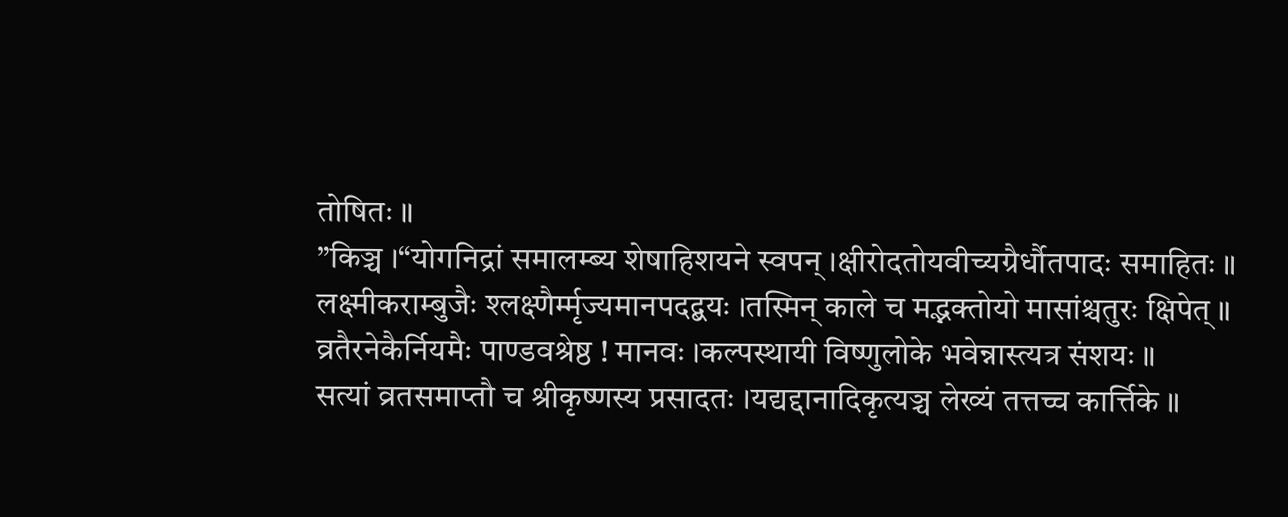तोषितः ॥
”किञ्च ।“योगनिद्रां समालम्ब्य शेषाहिशयने स्वपन् ।क्षीरोदतोयवीच्यग्रैर्धौतपादः समाहितः ॥
लक्ष्मीकराम्बुजैः श्लक्ष्णैर्म्मृज्यमानपदद्बयः ।तस्मिन् काले च मद्भक्तोयो मासांश्चतुरः क्षिपेत् ॥
व्रतैरनेकैर्नियमैः पाण्डवश्रेष्ठ ! मानवः ।कल्पस्थायी विष्णुलोके भवेन्नास्त्यत्र संशयः ॥
सत्यां व्रतसमाप्तौ च श्रीकृष्णस्य प्रसादतः ।यद्यद्दानादिकृत्यञ्च लेख्यं तत्तच्च कार्त्तिके ॥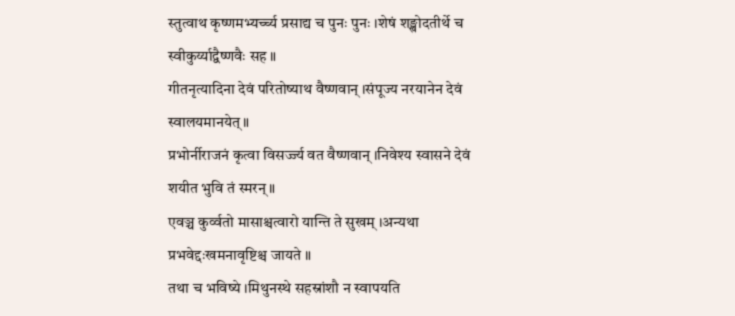स्तुत्वाथ कृष्णमभ्यर्च्च्य प्रसाद्य च पुनः पुनः ।शेषं शङ्खोदतीर्थे च स्वीकुर्य्याद्वैष्णवैः सह ॥
गीतनृत्यादिना देवं परितोष्याथ वैष्णवान् ।संपूज्य नरयानेन देवं स्वालयमानयेत् ॥
प्रभोर्नीराजनं कृत्वा विसर्ज्ज्य वत वैष्णवान् ।निवेश्य स्वासने देवं शयीत भुवि तं स्मरन् ॥
एवञ्च कुर्व्वतो मासाश्चत्वारो यान्ति ते सुखम् ।अन्यथा प्रभवेद्दःखमनावृष्टिश्च जायते ॥
तथा च भविष्ये ।मिथुनस्थे सहस्रांशौ न स्वापयति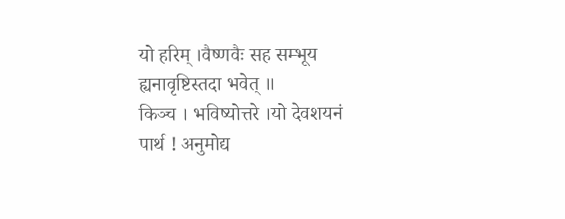यो हरिम् ।वैष्णवैः सह सम्भूय ह्यनावृष्टिस्तदा भवेत् ॥
किञ्च । भविष्योत्तरे ।यो देवशयनं पार्थ ! अनुमोद्य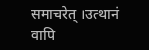समाचरेत् ।उत्थानं वापि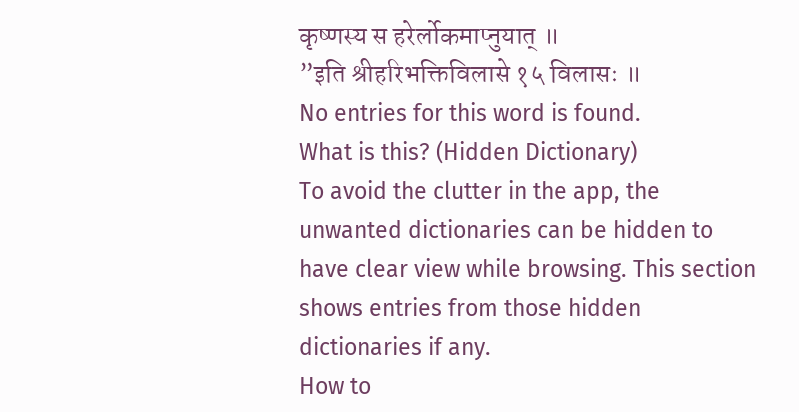कृष्णस्य स हरेर्लोकमाप्नुयात् ॥
”इति श्रीहरिभक्तिविलासे १५ विलासः ॥
No entries for this word is found.
What is this? (Hidden Dictionary)
To avoid the clutter in the app, the unwanted dictionaries can be hidden to have clear view while browsing. This section shows entries from those hidden dictionaries if any.
How to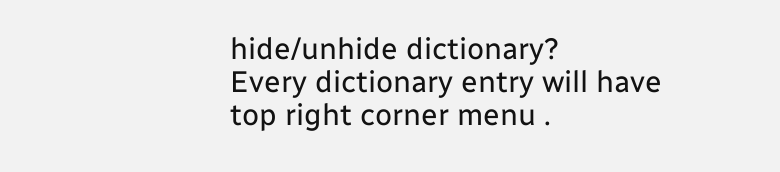hide/unhide dictionary?
Every dictionary entry will have top right corner menu .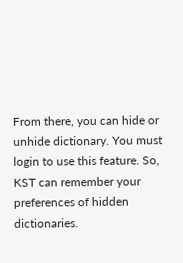From there, you can hide or unhide dictionary. You must login to use this feature. So, KST can remember your preferences of hidden dictionaries.